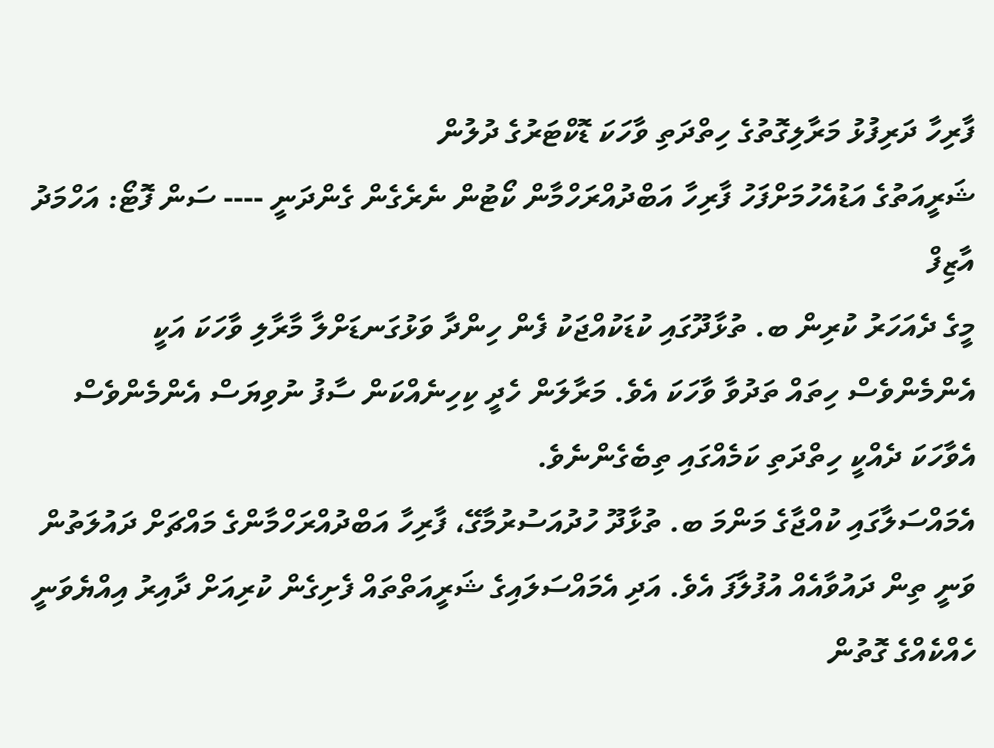ފާރިހާ ދަރިފުޅު މަރާލިގޮތުގެ ހިތްދަތި ވާހަކަ ޑޮކްޓަރުގެ ދުލުން
ޝަރީއަތުގެ އަޑުއެހުމަށްފަހު ފާރިހާ އަބްދުއްރަހްމާން ކޯޓުން ނެރެގެން ގެންދަނީ ---- ސަން ފޮޓޯ: އަހްމަދު އާޒިފް
މީގެ ދެއަހަރު ކުރިން ބ. ތުޅާދޫގައި ކުޑަކުއްޖަކު ފެން ހިންދާ ވަޅުގަނޑަށްލާ މާރާލި ވާހަކަ އަކީ އެންމެންވެސް ހިތައް ތަދުވާ ވާހަކަ އެވެ. މަރާލަން ހެދީ ކިހިނެއްކަން ސާފު ނުވިޔަސް އެންމެންވެސް އެވާހަކަ ދެއްކީ ހިތްދަތި ކަމެއްގައި ތިބެގެންނެވެ.
އެމައްސަލާގައި ކުއްޖާގެ މަންމަ ބ. ތުޅާދޫ ހުދުއަސުރުމާގޭ، ފާރިހާ އަބްދުއްރަހްމާންގެ މައްޗަށް ދައުލަތުން ވަނީ ތިން ދައުވާއެއް އުފުލާފަ އެވެ. އަދި އެމައްސަލައިގެ ޝަރީއަތްތައް ފެށިގެން ކުރިއަށް ދާއިރު އިއްޔެވަނީ ހެއްކެއްގެ ގޮތުން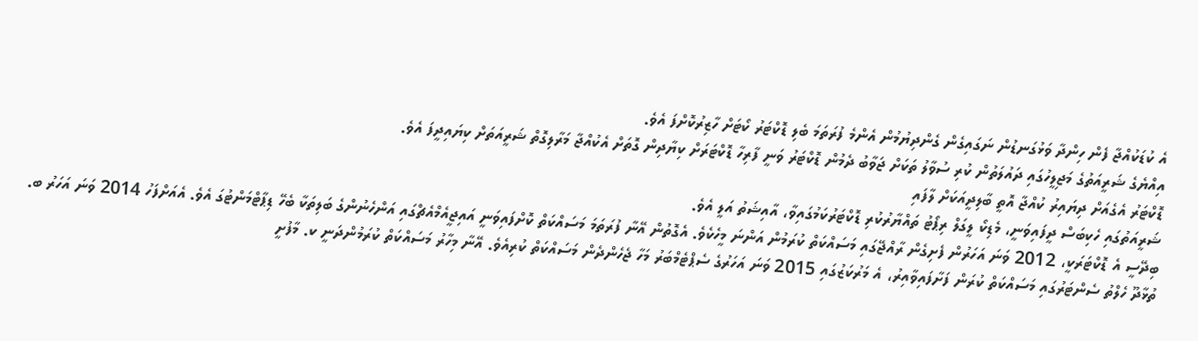އެ ކުޑަކުއްޖާ ފެން ހިންދާ ވަޅުގަނޑުން ނަގައިގެން ގެންދިޔުމުން އެންމެ ފުރަތަމަ ބެލި ޑޮކްޓަރު ކޯޓަށް ހާޒިރުކޮށްފަ އެވެ.
އިއްޔެގެ ޝަރީއަތުގެ މަޖިލީހުގައި ދައުލަތުން ކުރި ސުވާލު ތަކަށް ޖަވާބު ދެމުން ޑޮކްޓަރު ވަނީ ފާރިހާ ޑޮކްޓަރަށް ކިޔާދިން ގޮތަށް އެކުއްޖާ މަރާލިގޮތް ޝަރީއަތަށް ކިޔައިދީފަ އެވެ.
ޑޮކްޓަރު އެގެއަށް ދިޔައިރު ކުއްޖާ އޮތީ ބާލިދީއަކަށް ލާފައި
ޝަރީއަތުގައި ހެކިބަސް ދީފައިވަނީ، މެޑިކޯ ލީގަލް ރިޕޯޓު ތައްޔާރުކުރި ޑޮކްޓަރުކަމުގައިވާ، އާއިޝަތު އަލީ އެވެ.
ބިދޭސީ އެ ޑޮކްޓަރަކީ، 2012 ވަނަ އަހަރުން ފެށިގެން ރާއްޖޭގައި މަސައްކަތް ކުރަމުން އަންނަ މީހެކެވެ. އެގޮތުން އޭނާ ފުރަތަމަ މަސައްކަތް ކޮށްފައިވަނީ އައިޖީއެމްއެޗްގައި އަންހެނުންގެ ބަލިތަކާ ބެހޭ ޑިޕާޓްމަންޓުގަ އެވެ. އެއަށްފަހު 2014 ވަނަ އަހަރު ބ. ތުޅާދޫ ހެލްތު ސެންޓަރުގައި މަސައްކަތް ކުރަން ފަށާފައިވާއިރު، އެ މަރުކަޒުގައި 2015 ވަނަ އަހަރުގެ ސެޕްޓެމްބަރު މަހާ ޖެހެންދެން މަސައްކަތް ކުރިއެވެ. އޭނާ މިހާރު މަސައްކަތް ކުރަމުންދަނީ ކ. މާފުށީ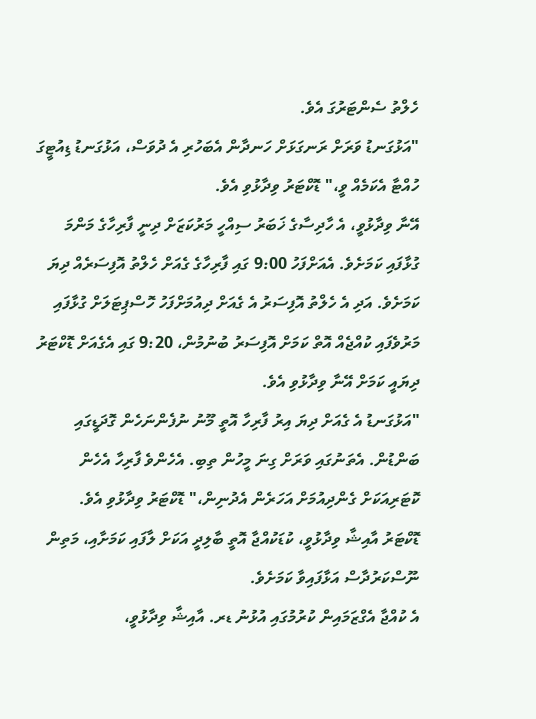ހެލްތު ސެންޓަރުގަ އެވެ.
"އަޅުގަނޑު ވަރަށް ރަނގަޅަށް ހަނދާން އެބަހުރި އެ ދުވަސް، އަޅުގަނޑު ޑިއުޓީގަ ހުއްޓާ އެކަމެއް ވީ،" ޑޮކްޓަރު ވިދާޅުވި އެވެ.
އޭނާ ވިދާޅުވީ، އެ ހާދިސާގެ ޚަބަރު ސިއްހީ މަރުކަޒަށް ދިނީ ފާރިހާގެ މަންމަ ގުޅާފައި ކަމަށެވެ. އެއަށްފަހު 9:00 ގައި ފާރިހާގެ ގެއަށް ހެލްތު އޮފިސަރެއް ދިޔަ ކަމަށެވެ. އަދި އެ ހެލްތު އޮފިސަރު އެ ގެއަށް ދިއުމަށްފަހު ހޮސްޕިޓަލަށް ގުޅާފައި މަރުވެފައި ކުއްޖެއް އޮތް ކަމަށް އޮފިސަރު ބުނުމުން، 9:20 ގައި އެގެއަށް ޑޮކްޓަރު ދިޔައީ ކަމަށް އޭނާ ވިދާޅުވި އެވެ.
"އަޅުގަނޑު އެ ގެއަށް ދިޔަ އިރު ފާރިހާ އޮތީ މޫނު ނުފެންނަހެން ގޮދަޑީގައި ބަންޑުން. އެތަނުގައި ވަރަށް ގިނަ މީހުން ތިބި. އެހެންވެ ފާރިހާ އެހެން ކޮޓަރިއަކަށް ގެންދިއުމަށް އަހަރެން އެދުނިން،" ޑޮކްޓަރު ވިދާޅުވި އެވެ.
ޑޮކްޓަރު އާއިޝާ ވިދާޅުވީ، ކުޑަކުއްޖާ އޮތީ ބާލިދީ އަކަށް ލާފައި ކަމަށާއި، މަތިން ނޫސްކަރުދާސް އަޅާފައިވާ ކަމަށެވެ.
އެ ކުއްޖާ އެގްޒަމައިން ކުރުމުގައި އުޅުނު ޑރ. އާއިޝާ ވިދާޅުވީ،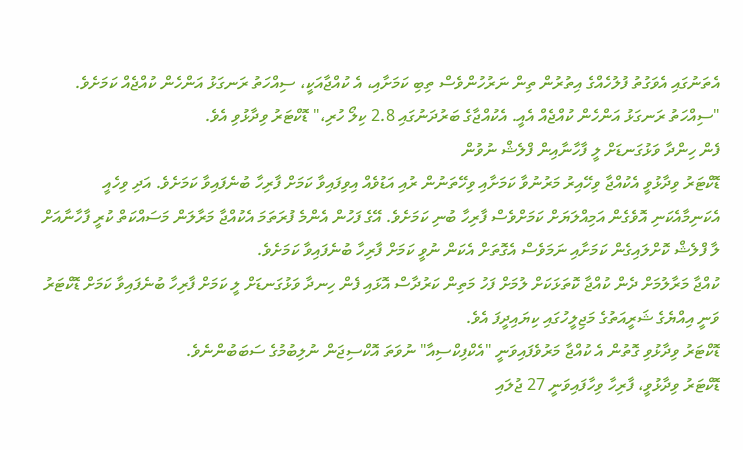އެތަނުގައި އެވަގުތު ފުލުހެއްގެ އިތުރުން ތިން ނަރުހުންވެސް ތިބި ކަމަށާއި، އެ ކުއްޖާއަކީ، ސިއްހަތު ރަނގަޅު އަންހެން ކުއްޖެއް ކަމަށެވެ.
"ސިއްހަތު ރަނގަޅު އަންހެން ކުއްޖެއް އެއީ. އެކުއްޖާގެ ބަރުދަނުގައި 2.8 ކިލޯ ހުރި،" ޑޮކްޓަރު ވިދާޅުވި އެވެ.
ފެން ހިންދާ ވަޅުގަނޑަށް ލީ ފާހާނާއިން ފްލެޝް ނުވުން
ޑޮކްޓަރު ވިދާޅުވީ އެކުއްޖާ ވިހޭއިރު މަރުނުވާ ކަމަށާއި ވިހޭތަނުން ރުއި އަޑުވެއް އިވިފައިވާ ކަމަށް ފާރިހާ ބުނެފައިވާ ކަމަށެވެ. އަދި ވިހެއީ އެކަނިމާއެކަނި އޮވެގެން އަމިއްލަޔަށް ކަމަށްވެސް ފާރިހާ ބުނި ކަމަށެވެ. އޭގެ ފަހުން އެންމެ ފުރަތަމަ އެކުއްޖާ މަރާލަން މަސައްކަތް ކުރީ ފާހާނާއަށް ލާ ފްލެޝް ކޮށްލައިގެން ކަމަށާއި ނަމަވެސް އެގޮތަށް އެކަން ނުވީ ކަމަށް ފާރިހާ ބުނެފައިވާ ކަމަށެވެ.
ކުއްޖާ މަރާލުމަށް ދެން ކުއްޖާ ކޮތަޅަކަށް ލުމަށް ފަހު މަތިން ކަރުދާސް އޮޅައި ފެން ހިނދާ ވަޅުގަނޑަށް ލީ ކަމަށް ފާރިހާ ބުނެފައިވާ ކަމަށް ޑޮކްޓަރު ވަނީ އިއްޔެގެ ޝަރީއަތުގެ މަޖިލީހުގައި ކިޔައިދީފަ އެވެ.
ޑޮކްޓަރު ވިދާޅުވި ގޮތުން އެ ކުއްޖާ މަރުވެފައިވަނީ "އެކްފިކްސިއާ" ނުވަތަ އޮކްސިޖަން ނުލިބުމުގެ ސަބަބުންނެވެ.
ޑޮކްޓަރު ވިދާޅުވީ، ފާރިހާ ވިހާފައިވަނީ 27 ޖުލައި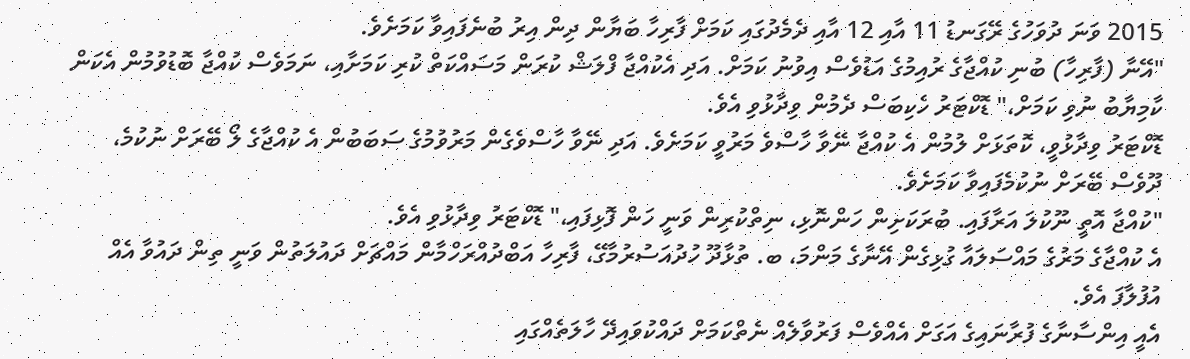2015 ވަނަ ދުވަހުގެ ރޭގަނޑު 11 އާއި 12 އާއި ދެމެދުގައި ކަމަށް ފާރިހާ ބަޔާން ދިން އިރު ބުނެފައިވާ ކަމަށެވެ.
"އޭނާ (ފާރިހާ) ބުނި ކުއްޖާގެ ރުއިމުގެ އަޑުވެސް އިވުނު ކަމަށް. އަދި އެކުއްޖާ ފްލަޝް ކުރަން މަސައްކަތް ކުރި ކަމަށާއި، ނަމަވެސް ކުއްޖާ ބޮޑުވުމުން އެކަން ކާމިޔާބު ނުވި ކަމަށް،" ޑޮކްޓަރު ހެކިބަސް ދެމުން ވިދާޅުވި އެވެ.
ޑޮކްޓަރު ވިދާޅުވީ، ކޮތަޅަށް ލުމުން އެ ކުއްޖާ ނޭވާ ހާސްވެ މަރުވީ ކަމަށެވެ. އަދި ނޭވާ ހާސްވެގެން މަރުވުމުގެ ސަބަބުން އެ ކުއްޖާގެ ލޯ ބޭރަށް ނުކުމެ، ދޫވެސް ބޭރަށް ނުކުމެފައިވާ ކަމަށެވެ.
"ކުއްޖާ އޮތީ ނޫކުލަ އަރާފައި. ބުރަކަށިން ހަންނޮޅި، ނިތްކުރިން ވަނީ ހަން ފޮޅިފައި،" ޑޮކްޓަރު ވިދާޅުވި އެވެ.
އެ ކުއްޖާގެ މަރުގެ މައްސަލައާ ގުޅިގެން އޭނާގެ މަންމަ، ބ. ތުޅާދޫ ހުދުއަސުރުމާގޭ، ފާރިހާ އަބްދުއްރަހްމާން މައްޗަށް ދައުލަތުން ވަނީ ތިން ދައުވާ އެއް އުފުލާފަ އެވެ.
އެއީ އިންސާނާގެ ފުރާނައިގެ އަގަށް އެއްވެސް ފަރުވާލެއް ނެތްކަމަށް ދައްކުވައިދޭ ހާލަތެއްގައި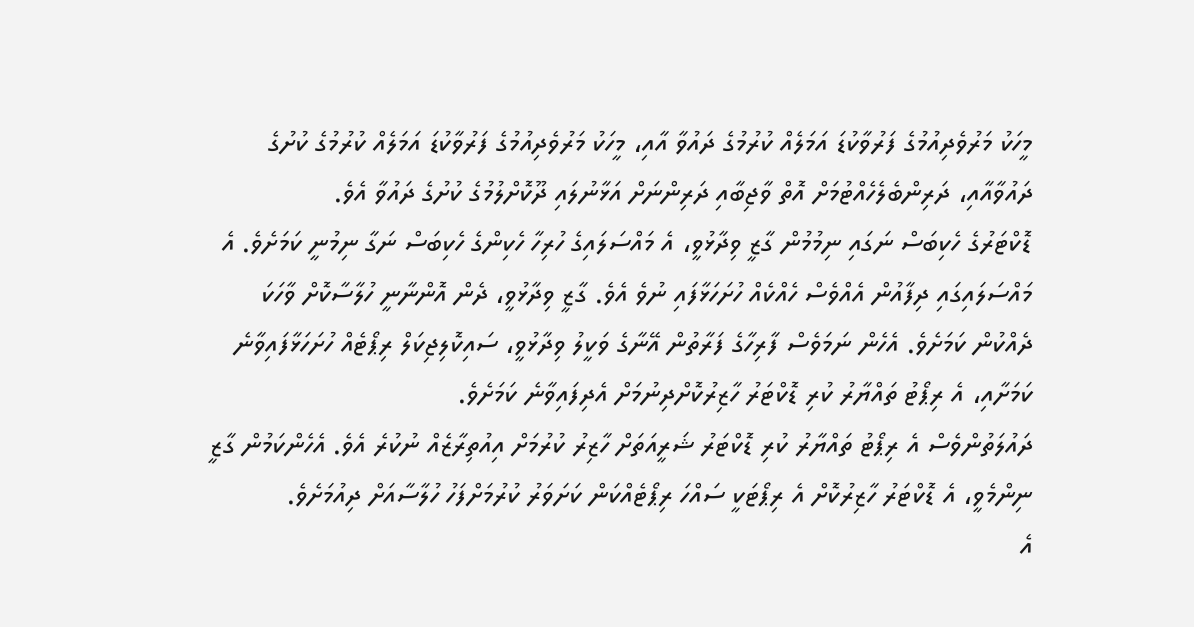މީހަކު މަރުވެދިއުމުގެ ފަރުވާކުޑަ އަމަލެއް ކުރުމުގެ ދައުވާ އާއި، މީހަކު މަރުވެދިއުމުގެ ފަރުވާކުޑަ އަމަލެއް ކުރުމުގެ ކުށުގެ ދައުވާއާއި، ދަރިންބެލެހެއްޓުމަށް އޮތް ވާޖިބާއި ދަރިންނަށް އަޅާނުލައި ދޫކޮށްލުމުގެ ކުށުގެ ދައުވާ އެވެ.
ޑޮކްޓަރުގެ ހެކިބަސް ނަގައި ނިމުމުން ގާޒީ ވިދާޅުވީ، އެ މައްސަލައިގެ ހުރިހާ ހެކިންގެ ހެކިބަސް ނަގާ ނިމުނީ ކަމަށެވެ. އެ މައްސަލައިގައި ދިފާއުން އެއްވެސް ހެއްކެއް ހުށަހަޅާފައި ނުވެ އެވެ. ގާޒީ ވިދާޅުވީ، ދެން އޮންނާނީ ހުލާސާކޮށް ވާހަކަ ދެއްކުން ކަމަށެވެ. އެހެން ނަމަވެސް ފާރިހާގެ ފަރާތުން އޭނާގެ ވަކީލު ވިދާޅުވީ، ސައިކޮލިޖިކަލް ރިޕޯޓެއް ހުށަހަޅާފައިވާނެ ކަމަށާއި، އެ ރިޕޯޓު ތައްޔާރު ކުރި ޑޮކްޓަރު ހާޒިރުކޮށްދިނުމަށް އެދިފައިވާނެ ކަމަށެވެ.
ދައުލަތުންވެސް އެ ރިޕޯޓު ތައްޔާރު ކުރި ޑޮކްޓަރު ޝަރީއަތަށް ހާޒިރު ކުރުމަށް އިއުތިރާޒެއް ނުކުރެ އެވެ. އެހެންކަމުން ގާޒީ ނިންމެވީ، އެ ޑޮކްޓަރު ހާޒިރުކޮށް އެ ރިޕޯޓަކީ ސައްހަ ރިޕޯޓެއްކަން ކަށަވަރު ކުރުމަށްފަހު ހުލާސާއަށް ދިއުމަށެވެ.
އެ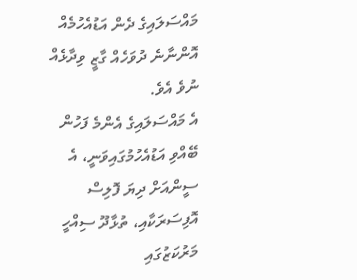މައްސަލައިގެ ދެން އަޑުއެހުމެއް އޮންނާނެ ދުވަހެއް ގާޒީ ވިދާޅެއް ނުވެ އެވެ.
އެ މައްސަލައިގެ އެންމެ ފަހުން ބޭއްވި އަޑުއެހުމުގައިވަނީ، އެ ސީންއަށް ދިޔަ ފޮލިސް އޮފިސަރަކާއި، ތުޅާދޫ ސިއްހީ މަރުކަޒުގައި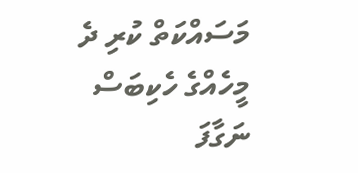މަސައްކަތް ކުރި ދެ މީހެއްގެ ހެކިބަސް ނަގާފަ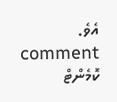އެވެ.
comment ކޮމެންޓް